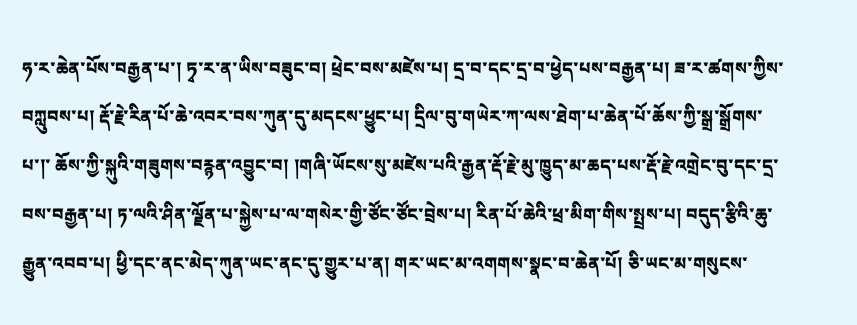ཧ་ར་ཆེན་པོས་བརྒྱན་པ་། ཏྭ་ར་ན་ཡིས་བཟུང་བ། ཕྲེང་བས་མཛེས་པ། དྲ་བ་དང་དྲ་བ་ཕྱེད་པས་བརྒྱན་པ། ཟ་ར་ཚགས་ཀྱིས་བཀླུབས་པ། རྡོ་རྗེ་རིན་པོ་ཆེ་འབར་བས་ཀུན་དུ་མདངས་ཕྱུང་པ། དྲིལ་བུ་གཡེར་ཀ་ལས་ཐེག་པ་ཆེན་པོ་ཆོས་ཀྱི་སྒྲ་སྒྲོགས་པ་།་ ཆོས་ཀྱི་སྐུའི་གཟུགས་བརྙན་འབྱུང་བ། །གཞི་ཡོངས་སུ་མཛེས་པའི་རྒྱན་རྡོ་རྗེ་མུ་ཁྱུད་མ་ཆད་པས་རྡོ་རྗེ་འགྲེང་བུ་དང་དྲ་བས་བརྒྱན་པ། ཏ་ལའི་ཤིན་ལྗོན་པ་སྐྱེས་པ་ལ་གསེར་གྱི་ཙོང་ཙོང་བྲེས་པ། རིན་པོ་ཆེའི་ཕྲ་མིག་གིས་སྤྲས་པ། བདུད་རྩིའི་ཆུ་རྒྱུན་འབབ་པ། ཕྱི་དང་ནང་མེད་ཀུན་ཡང་ནང་དུ་གྱུར་པ་ན། གར་ཡང་མ་འགགས་སྣང་བ་ཆེན་པོ། ཅི་ཡང་མ་གསུངས་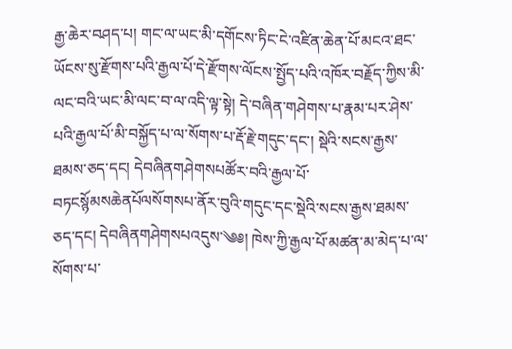རྒྱ་ཆེར་བཤད་པ། གང་ལ་ཡང་མི་དགོངས་ཏིང་ངེ་འཛིན་ཆེན་པོ་མངའ་ཐང་ཡོངས་སུ་རྫོགས་པའི་རྒྱལ་པོ་དེ་རྫོགས་ལོངས་སྤྱོད་པའི་འཁོར་བརྗོད་ཀྱིས་མི་ལང་བའི་ཡང་མི་ལང་བ་ལ་འདི་ལྟ་སྟེ། དེ་བཞིན་གཤེགས་པ་རྣམ་པར་ཤེས་པའི་རྒྱལ་པོ་མི་བསྐྱོད་པ་ལ་སོགས་པ་རྡོ་རྗེ་གདུང་དང་། སྡེའི་སངས་རྒྱས་ཐམས་ཅད་དང། དེབཞིནགཤེགསཔཚོར་བའི་རྒྱལ་པོ་བཏངསྙོམསཆེནཔོལསོགསཔ་ནོར་བུའི་གདུང་དང་སྡེའི་སངས་རྒྱས་ཐམས་ཅད་དང། དེབཞིནགཤེགསཔའདུས་༄༅། ཁེས་ཀྱི་རྒྱལ་པོ་མཚན་མ་མེད་པ་ལ་སོགས་པ་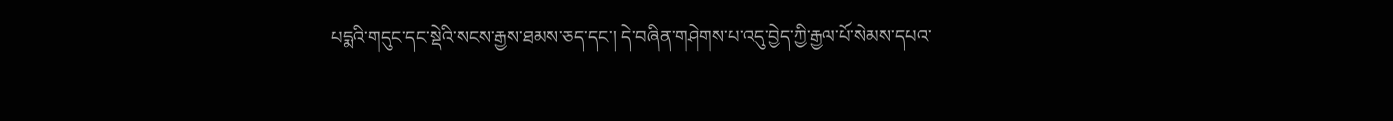པདྨའི་གདུང་དང་སྡེའི་སངས་རྒྱས་ཐམས་ཅད་དང་། དེ་བཞིན་གཤེགས་པ་འདུ་བྱེད་ཀྱི་རྒྱལ་པོ་སེམས་དཔའ་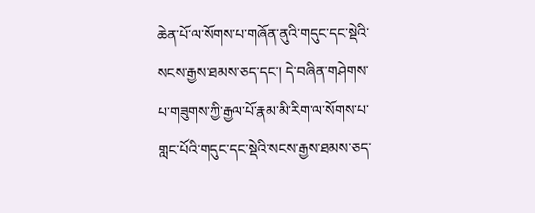ཆེན་པོ་ལ་སོགས་པ་གཞོན་ནུའི་གདུང་དང་སྡེའི་སངས་རྒྱས་ཐམས་ཅད་དང་། དེ་བཞིན་གཤེགས་པ་གཟུགས་ཀྱི་རྒྱལ་པོ་རྣམ་མི་རིག་ལ་སོགས་པ་གླང་པོའི་གདུང་དང་སྡེའི་སངས་རྒྱས་ཐམས་ཅད་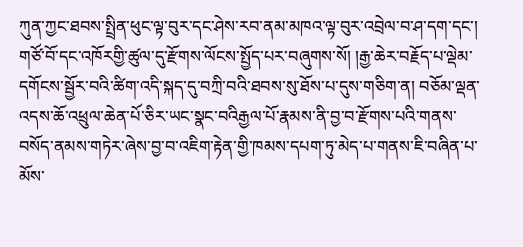ཀུན་ཀྱང་ཐབས་སྤྲིན་ཕུང་ལྟ་བུར་དང་ཤེས་རབ་ནམ་མཁའ་ལྟ་བུར་འབྲེལ་བ་ཤ་དག་དང་། གཙོ་བོ་དང་འཁོརགྱི་ཚུལ་དུ་རྫོགས་ལོངས་སྤྱོད་པར་བཞུགས་སོ། །རྒྱ་ཆེར་བརྗོད་པ་ལྡེམ་དགོངས་སྦྱོར་བའི་ཚིག་འདི་སྐད་དུ་བཀྲི་བའི་ཐབས་སུ་ཐོས་པ་དུས་གཅིག་ན། བཅོམ་ལྡན་འདས་ཆོ་འཕྲུལ་ཆེན་པོ་ཅིར་ཡང་སྣང་བའིརྒྱལ་པོ་རྣམས་ནི་བྱ་བ་རྫོགས་པའི་གནས་བསོད་ནམས་གཏེར་ཞེས་བྱ་བ་འཇིག་རྟེན་གྱི་ཁམས་དཔག་ཏུ་མེད་པ་གནས་ཇི་བཞིན་པ་མོས་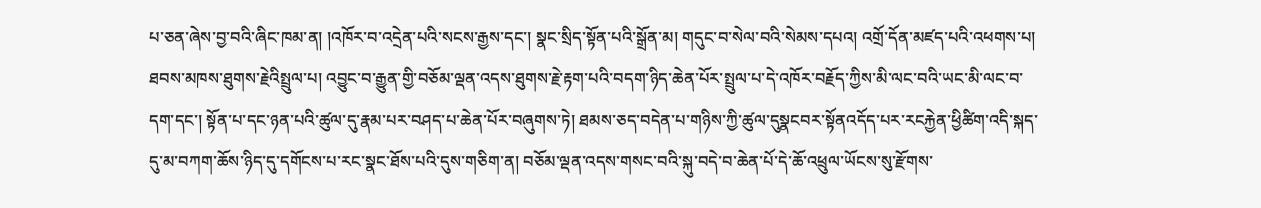པ་ཅན་ཞེས་བྱ་བའི་ཞིང་ཁམ་ན། །འཁོར་བ་འདྲེན་པའི་སངས་རྒྱས་དང་། སྣང་སྲིད་སྟོན་པའི་སྒྲོན་མ། གདུང་བ་སེལ་བའི་སེམས་དཔའ། འགྲོ་དོན་མཛད་པའི་འཕགས་པ། ཐབས་མཁས་ཐུགས་རྗེའིསྤྲུལ་པ། འབྱུང་བ་རྒྱུན་གྱི་བཅོམ་ལྡན་འདས་ཐུགས་རྗེ་རྟག་པའི་བདག་ཉིད་ཆེན་པོར་སྤྲུལ་པ་དེ་འཁོར་བརྗོད་ཀྱིས་མི་ལང་བའི་ཡང་མི་ལང་བ་དག་དང་། སྟོན་པ་དང་ཉན་པའི་ཚུལ་དུ་རྣམ་པར་བཤད་པ་ཆེན་པོར་བཞུགས་ཏེ། ཐམས་ཅད་བདེན་པ་གཉིས་ཀྱི་ཚུལ་དུསྣངབར་སྟོནའདོད་པར་རངརྐྱེན་ཕྱིཚིག་འདི་སྐད་དུ་མ་བཀག་ཆོས་ཉིད་དུ་དགོངས་པ་རང་སྣང་ཐོས་པའི་དུས་གཅིག་ན། བཅོམ་ལྡན་འདས་གསང་བའི་སྐུ་བདེ་བ་ཆེན་པོ་དེ་ཆོ་འཕྲུལ་ཡོངས་སུ་རྫོགས་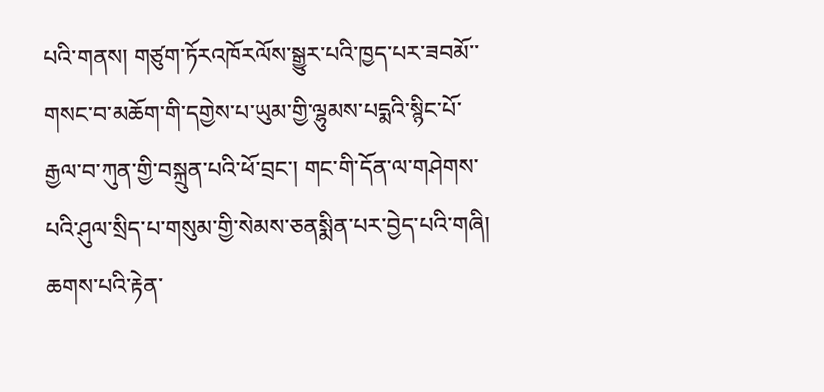པའི་གནས། གཙུག་ཏོརའཁོརལོས་སྒྱུར་པའི་ཁྱད་པར་ཟབམོ་་གསང་བ་མཆོག་གི་དགྱེས་པ་ཡུམ་གྱི་ལྷུམས་པདྨའི་སྙིང་པོ་རྒྱལ་བ་ཀུན་གྱི་བསྐྲུན་པའི་ཕོ་བྲང་། གང་གི་དོན་ལ་གཤེགས་པའི་ཤུལ་སྲིད་པ་གསུམ་གྱི་སེམས་ཅནསྨིན་པར་བྱེད་པའི་གཞི། ཆགས་པའི་རྟེན་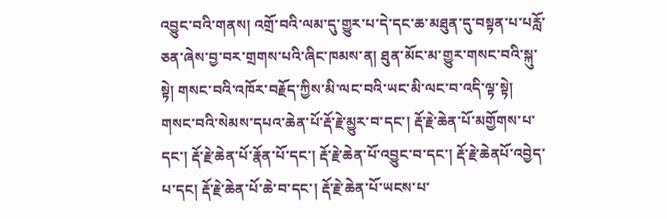འབྱུང་བའི་གནས། འགྲོ་བའི་ལམ་དུ་གྱུར་པ་དེ་དང་ཆ་མཐུན་དུ་བསྟན་པ་པརློ་ཅན་ཞེས་བྱ་བར་གྲགས་པའི་ཞིང་ཁམས་ན། ཐུན་མོང་མ་གྱུར་གསང་བའི་སྐུ་སྟེ། གསང་བའི་འཁོར་བརྗོད་ཀྱིས་མི་ལང་བའི་ཡང་མི་ལང་བ་འདི་ལྟ་སྟེ། གསང་བའི་སེམས་དཔའ་ཆེན་པོ་རྡོ་རྗེ་མྱུར་བ་དང་། རྡོ་རྗེ་ཆེན་པོ་མགྱོགས་པ་དང་། རྡོ་རྗེ་ཆེན་པོ་རྣོན་པོ་དང་། རྡོ་རྗེ་ཆེན་པོ་འབྱུང་བ་དང་། རྡོ་རྗེ་ཆེནཔོ་འབྱེད་པ་དང། རྡོ་རྗེ་ཆེན་པོ་ཆེ་བ་དང་། རྡོ་རྗེ་ཆེན་པོ་ཡངས་པ་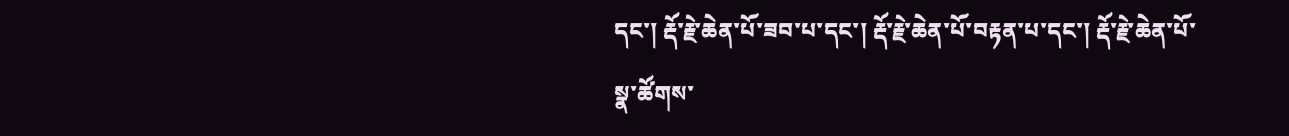དང་། རྡོ་རྗེ་ཆེན་པོ་ཟབ་པ་དང་། རྡོ་རྗེ་ཆེན་པོ་བརྟན་པ་དང་། རྡོ་རྗེ་ཆེན་པོ་སྣ་ཚོགས་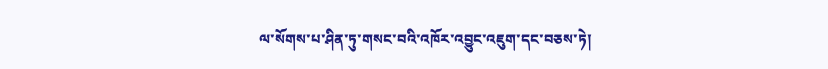ལ་སོགས་པ་ཤིན་ཏུ་གསང་བའི་འཁོར་འབྱུང་འཇུག་དང་བཅས་ཏེ།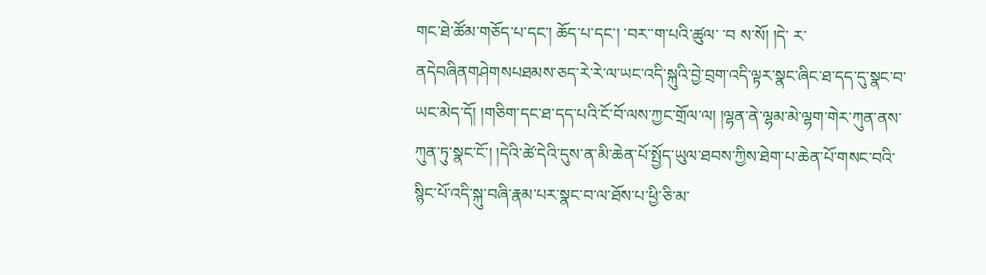གང་ཐེ་ཚོམ་གཅོད་པ་དང་། ཆོད་པ་དང་། ་བར་་ག་པའི་ཚུལ་ ་བ ས་སོ། །དེ་ ར་ནདེབཞིནགཤེགསཔཐམས་ཅད་རེ་རེ་ལ་ཡང་འདི་སྐུའི་བྱེ་བྲག་འདི་ལྟར་སྣང་ཞིང་ཐ་དད་དུ་སྣང་བ་ཡང་མེད་དོ། །གཅིག་དང་ཐ་དད་པའི་ངོ་བོ་ལས་ཀྱང་གྲོལ་ལ། །ལྷན་ནེ་ལྷམ་མེ་ལྷག་གེར་ཀུན་ནས་ཀུན་ཏུ་སྣང་ངོ་། །དེའི་ཚེ་དེའི་དུས་ན་མི་ཆེན་པོ་སྤྱོད་ཡུལ་ཐབས་ཀྱིས་ཐེག་པ་ཆེན་པོ་གསང་བའི་སྙིང་པོ་འདི་སྐུ་བཞི་རྣམ་པར་སྣང་བ་ལ་ཐོས་པ་ཕྱི་ཅི་མ་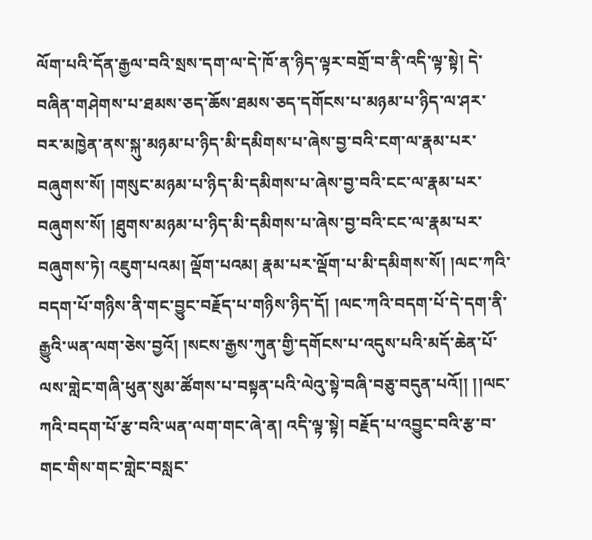ལོག་པའི་དོན་རྒྱལ་བའི་སྲས་དག་ལ་དེ་ཁོ་ན་ཉིད་ལྟར་བགྲོ་བ་ནི་འདི་ལྟ་སྟེ། དེ་བཞིན་གཤེགས་པ་ཐམས་ཅད་ཆོས་ཐམས་ཅད་དགོངས་པ་མཉམ་པ་ཉིད་ལ་ཤར་བར་མཁྱེན་ནས་སྐུ་མཉམ་པ་ཉིད་མི་དམིགས་པ་ཞེས་བྱ་བའི་ངག་ལ་རྣམ་པར་བཞུགས་སོ། །གསུང་མཉམ་པ་ཉིད་མི་དམིགས་པ་ཞེས་བྱ་བའི་ངང་ལ་རྣམ་པར་བཞུགས་སོ། །ཐུགས་མཉམ་པ་ཉིད་མི་དམིགས་པ་ཞེས་བྱ་བའི་ངང་ལ་རྣམ་པར་བཞུགས་ཏེ། འཇུག་པའམ། ལྡོག་པའམ། རྣམ་པར་ལྡོག་པ་མི་དམིགས་སོ། །ལང་ཀའི་བདག་པོ་གཉིས་ནི་གང་བྱུང་བརྗོད་པ་གཉིས་ཉིད་དོ། །ལང་ཀའི་བདག་པོ་དེ་དག་ནི་རྒྱུའི་ཡན་ལག་ཅེས་བྱའོ། །སངས་རྒྱས་ཀུན་གྱི་དགོངས་པ་འདུས་པའི་མདོ་ཆེན་པོ་ལས་གླེང་གཞི་ཕུན་སུམ་ཚོགས་པ་བསྟན་པའི་ལེའུ་སྟེ་བཞི་བཅུ་བདུན་པའོ།། །།ལང་ཀའི་བདག་པོ་རྩ་བའི་ཡན་ལག་གང་ཞེ་ན། འདི་ལྟ་སྟེ། བརྗོད་པ་འབྱུང་བའི་རྩ་བ་གང་གིས་གང་གླེང་བསླང་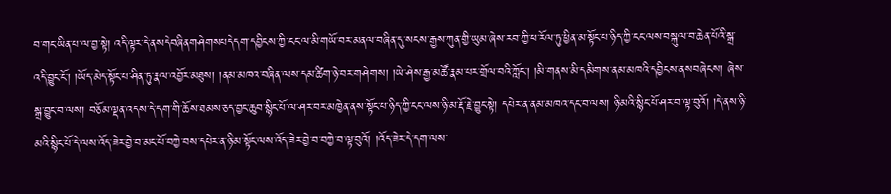བ་གང་ཡིན་པ་ལ་བྱ་སྟེ། འདི་ལྟར་དེ་ནསདེབཞིནགཤེགསཔདེདག་དབྱིངས་ཀྱི་ངང་ལ་མི་གཡོ་བར་མནལ་བཞིན་དུ་སངས་རྒྱས་ཀུན་གྱི་ཡུམ་ཞེས་རབ་ཀྱི་ཕ་རོལ་ཏུ་ཕྱིན་མ་སྟོང་པ་ཉིད་ཀྱི་ངང་ལས་བསྐུལ་བ་ཆེན་པོའི་སྒྲ་འདི་བྱུང་ངོ་། །ཡོད་མེད་སྟོང་པ་ཤིན་ཏུ་རྣལ་འབྱོར་མཐུས། །ནམ་མཁའ་བཞིན་ལས་དམ་ཚིག་ཉེ་བར་གཤེགས། །ཡེ་ཤེས་རྒྱ་མཚོ་རྣམ་པར་གྲོལ་བའི་ཀློང་། །མི་གནས་མི་དམིགས་ནམ་མཁའི་དབྱིངས་ནསབཞེངས། ཞེས་སྒྲ་བྱུང་བ་ལས། བཅོམ་ལྡན་འདས་དེ་དག་གི་ཆོས་ཐམས་ཅད་བྱང་ཆུབ་སྙིང་པོ་ལ་ཤར་བར་མཁྱེན་ནས་སྟོང་པ་ཉིད་ཀྱི་ངང་ལས་ཉི་མ་རྡོ་རྗེ་བྱུང་སྟེ། དཔེར་ན་ནམ་མཁའ་དང་བ་ལས། ཉི་མའི་སྙིང་པོ་ཤར་བ་ལྟ་བུའོ། །དེ་ནས་ཉི་མའི་སྙིང་པོ་དེ་ལས་འོད་ཟེར་བྱེ་བ་མང་པོ་བཀྱེ་བས་དཔེར་ན་ཉི་མ་སྟོང་ལས་འོད་ཟེར་བྱེ་བ་བཀྱེ་བ་ལྟ་བུའོ། །འོད་ཟེར་དེ་དག་ལས་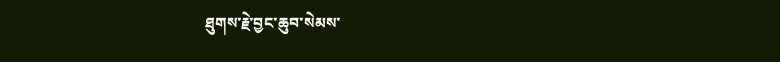ཐུགས་རྗེ་བྱང་ཆུབ་སེམས་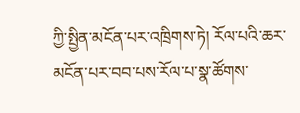ཀྱི་སྤྱིན་མངོན་པར་འཁྲིགས་ཏེ། རོལ་པའི་ཆར་མངོན་པར་བབ་པས་རོལ་པ་སྣ་ཚོགས་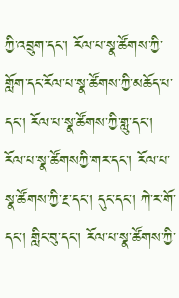ཀྱི་འབྲུག་དང་། རོལ་པ་སྣ་ཚོགས་ཀྱི་གློག་དང་རོལ་པ་སྣ་ཚོགས་ཀྱི་མཆོད་པ་དང་། རོལ་པ་སྣ་ཚོགས་ཀྱི་གླུ་དང་། རོལ་པ་སྣ་ཚོགསཀྱི་གར་དང་། རོལ་པ་སྣ་ཚོགས་ཀྱི་རྔ་དང་། དུང་དང་། ཀེ་ར་གོ་དང་། གླིང་བུ་དང་། རོལ་པ་སྣ་ཚོགས་ཀྱི་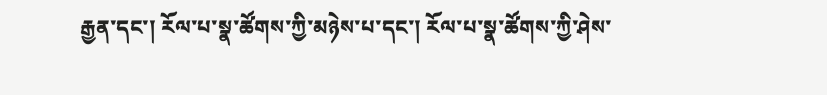རྒྱན་དང་། རོལ་པ་སྣ་ཚོགས་ཀྱི་མཉེས་པ་དང་། རོལ་པ་སྣ་ཚོགས་ཀྱི་ཤེས་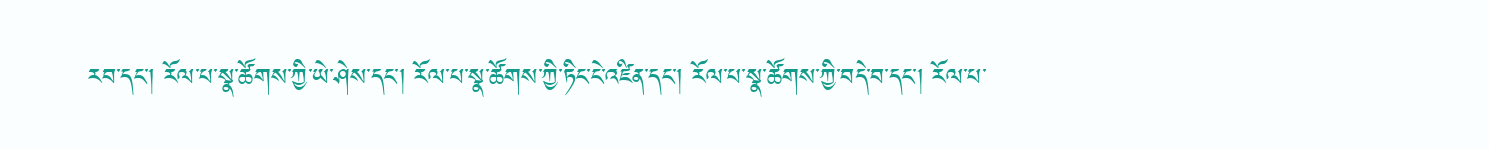རབ་དང་། རོལ་པ་སྣ་ཚོགས་ཀྱི་ཡེ་ཤེས་དང་། རོལ་པ་སྣ་ཚོགས་ཀྱི་ཏིང་ངེ་འཛིན་དང་། རོལ་པ་སྣ་ཚོགས་ཀྱི་བདེ་བ་དང་། རོལ་པ་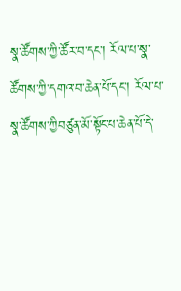སྣ་ཚོགས་ཀྱི་ཚོར་བ་དང་། རོལ་པ་སྣ་ཚོགས་ཀྱི་དགའ་བ་ཆེན་པོ་དང་། རོལ་པ་སྣ་ཚོགས་ཀྱིབཙུན་མོ་སྟོང་པ་ཆེན་པོ་དེ་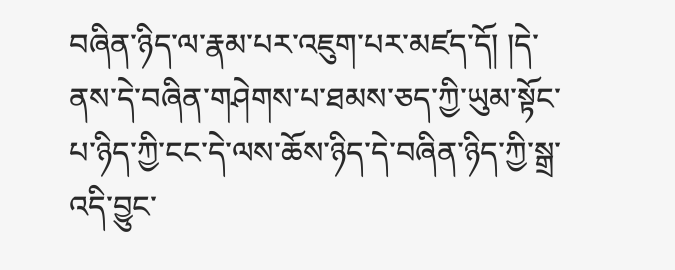བཞིན་ཉིད་ལ་རྣམ་པར་འཇུག་པར་མཛད་དོ། །དེ་ནས་དེ་བཞིན་གཤེགས་པ་ཐམས་ཅད་ཀྱི་ཡུམ་སྟོང་པ་ཉིད་ཀྱི་ངང་དེ་ལས་ཆོས་ཉིད་དེ་བཞིན་ཉིད་ཀྱི་སྒྲ་འདི་བྱུང་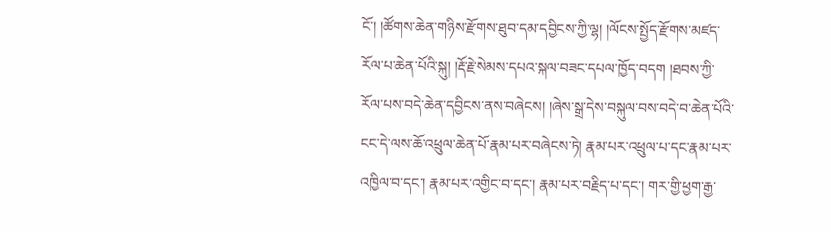ངོ་། །ཚོགས་ཆེན་གཉིས་རྫོགས་ཐུབ་དམ་དབྱིངས་ཀྱི་ལྷ། །ལོངས་སྤྱོད་རྫོགས་མཛད་རོལ་པ་ཆེན་པོའི་སྐུ། །རྡོ་རྗེ་སེམས་དཔའ་སྐལ་བཟང་དཔལ་ཁྱོད་བདག །ཐབས་ཀྱི་རོལ་པས་བདེ་ཆེན་དབྱིངས་ནས་བཞེངས། །ཞེས་སྒྲ་དེས་བསྐུལ་བས་བདེ་བ་ཆེན་པོའི་ངང་དེ་ལས་ཆོ་འཕྲུལ་ཆེན་པོ་རྣམ་པར་བཞེངས་ཏེ། རྣམ་པར་འཕྲུལ་པ་དང་རྣམ་པར་འཁྱིལ་བ་དང་། རྣམ་པར་འགྱིང་བ་དང་། རྣམ་པར་བརྗིད་པ་དང་། གར་གྱི་ཕྱག་རྒྱ་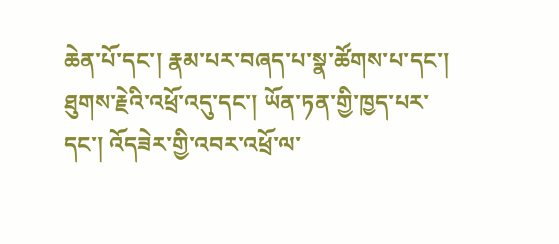ཆེན་པོ་དང་། རྣམ་པར་བཞད་པ་སྣ་ཚོགས་པ་དང་། ཐུགས་རྗེའི་འཕྲོ་འདུ་དང་། ཡོན་ཏན་གྱི་ཁྱད་པར་དང་། འོདཟེར་གྱི་འབར་འཕྲོ་ལ་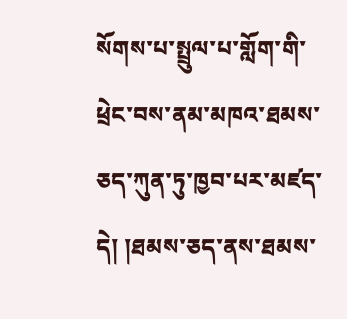སོགས་པ་སྤྲུལ་པ་གློག་གི་ཕྲེང་བས་ནམ་མཁའ་ཐམས་ཅད་ཀུན་ཏུ་ཁྱབ་པར་མཛད་དེ། །ཐམས་ཅད་ནས་ཐམས་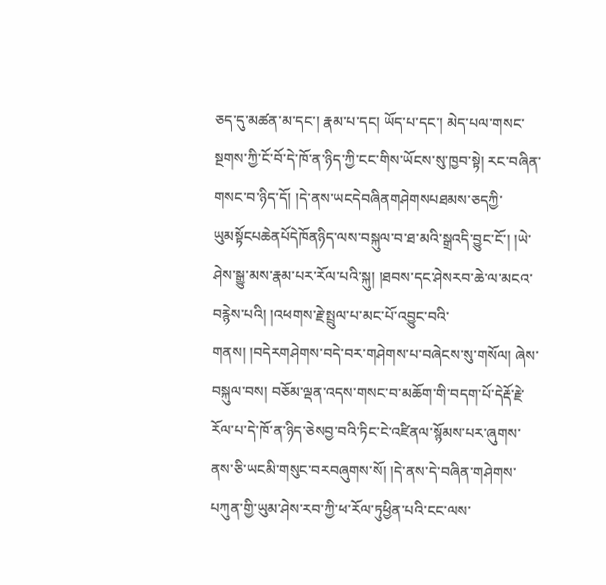ཅད་དུ་མཚན་མ་དང་། རྣམ་པ་དང། ཡོད་པ་དང་། མེད་པལ་གསང་སྔགས་ཀྱི་ངོ་བོ་དེ་ཁོ་ན་ཉིད་ཀྱི་ངང་གིས་ཡོངས་སུ་ཁྱབ་སྟེ། རང་བཞིན་གསང་བ་ཉིད་དོ། །དེ་ནས་ཡངདེབཞིནགཤེགསཔཐམས་ཅདཀྱི་ཡུམསྟོངཔཆེནཔོདེཁོནཉིད་ལས་བསྐུལ་བ་ཐ་མའི་སྒྲའདི་བྱུང་ངོ་། །ཡེ་ཤེས་སྒྱུ་མས་རྣམ་པར་རོལ་པའི་སྐུ། །ཐབས་དང་ཤེསརབ་ཆེ་ལ་མངའ་བརྙེས་པའི། །འཕགས་རྗེ་སྤྲུལ་པ་མང་པོ་འབྱུང་བའི་གནས། །བདེརགཤེགས་བདེ་བར་གཤེགས་པ་བཞེངས་སུ་གསོལ། ཞེས་བསྐུལ་བས། བཅོམ་ལྡན་འདས་གསང་བ་མཆོག་གི་བདག་པོ་དེརྡོ་རྗེ་རོལ་པ་དེ་ཁོ་ན་ཉིད་ཅེསབྱ་བའི་ཏིང་ངེ་འཛིནལ་སྙོམས་པར་ཞུགས་ནས་ཅི་ཡངམི་གསུང་བརབཞུགས་སོ། །དེ་ནས་དེ་བཞིན་གཤེགས་པཀུན་གྱི་ཡུམ་ཤེས་རབ་ཀྱི་ཕ་རོལ་ཏུཕྱིན་པའི་ངང་ལས་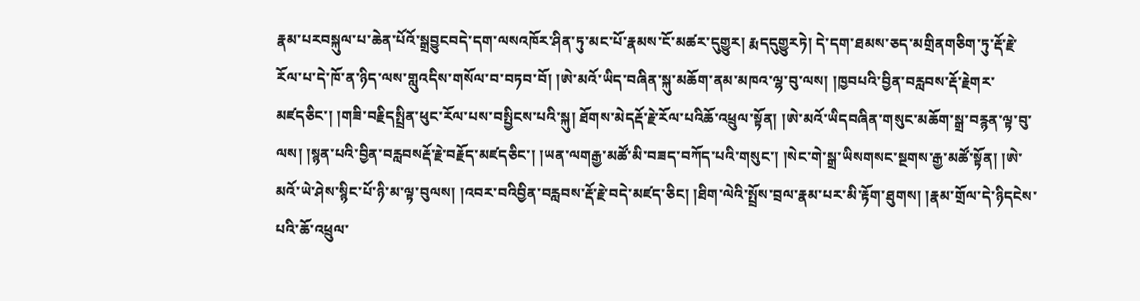རྣམ་པརབསྐུལ་པ་ཆེན་པོའོ་སྒྲབྱུངབདེ་དག་ལསའཁོར་ཤིན་ཏུ་མང་པོ་རྣམས་ངོ་མཚར་དུགྱུར། རྨདདུགྱུརཏེ། དེ་དག་ཐམས་ཅད་མགྲིནགཅིག་ཏུ་རྡོ་རྗེ་རོལ་པ་དེ་ཁོ་ན་ཉིད་ལས་གླུའདིས་གསོལ་བ་བཏབ་བོ། །ཨེ་མའོ་ཡིད་བཞིན་སྐུ་མཆོག་ནམ་མཁའ་ལྷ་བུ་ལས། །ཁྱབཔའི་བྱིན་བརླབས་རྡོ་རྗེགར་མཛདཅིང་། །གཟི་བརྗིདསྤྲིན་ཕུང་རོལ་པས་བསྤྱིངས་པའི་སྐུ། ཐོགས་མེདརྡོ་རྗེ་རོལ་པའིཆོ་འཕྲུལ་སྟོན། །ཨེ་མའོ་ཡིདབཞིན་གསུང་མཆོག་སྒྲ་བརྙན་ལྟ་བུ་ལས། །སྙན་པའི་བྱིན་བརླབསརྡོ་རྗེ་བརྗོད་མཛདཅིང་། །ཡན་ལགརྒྱ་མཚོ་མི་བཟད་བཀོད་པའི་གསུང་། །སེང་གེ་སྒྲ་ཡིསགསང་སྔགས་རྒྱ་མཚོ་སྟོན། །ཨེ་མའོ་ཡེ་ཤེས་སྙིང་པོ་ཉི་མ་ལྟ་བུལས། །འབར་བའིབྱིན་བརླབས་རྡོ་རྗེ་བདེ་མཛད་ཅིང། །ཐིག་ལེའི་སྤྲོས་བྲལ་རྣམ་པར་མི་རྟོག་ཐུགས། །རྣམ་གྲོལ་དེ་ཉིདངེས་པའི་ཆོ་འཕྲུལ་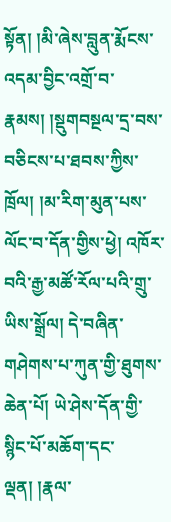སྟོན། །མི་ཞེས་བླུན་རྨོངས་འདམ་བྱིང་འགྲོ་བ་རྣམས། །སྡུགབསྔལ་དྲ་བས་བཅིངས་པ་ཐབས་ཀྱིས་ཁྲོལ། །མ་རིག་མུན་པས་ལོང་བ་དོན་གྱིས་ཕྱེ། འཁོར་བའི་རྒྱ་མཚོ་རོལ་པའི་གྲུ་ཡིས་སྒྲོལ། དེ་བཞིན་གཤེགས་པ་ཀུན་གྱི་ཐུགས་ཆེན་པོ། ཡེ་ཤེས་དོན་གྱི་སྙིང་པོ་མཆོག་དང་ལྡན། །རྣལ་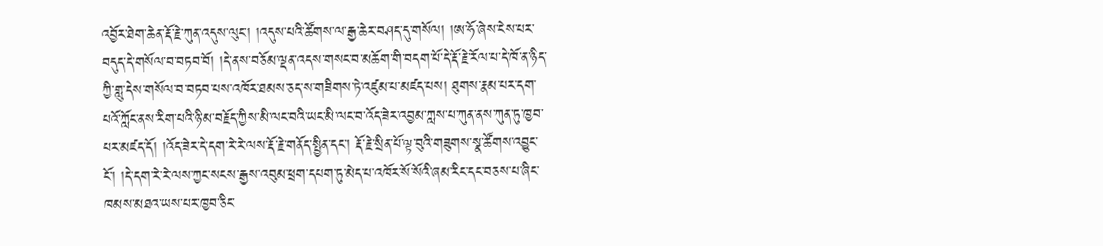འབྱོར་ཐེག་ཆེན་རྡོ་རྗེ་ཀུན་འདུས་ལུང་། །འདུས་པའི་ཚོགས་ལ་རྒྱ་ཆེར་བཤད་དུ་གསོལ། །ཨ་ཧོ་ཞེས་ངེས་པར་བདུད་དེ་གསོལ་བ་བཏབ་བོ། །དེ་ནས་བཅོམ་ལྡན་འདས་གསང་བ་མཆོག་གི་བདག་པོ་དེ་རྡོ་རྗེ་རོལ་པ་དེ་ཁོ་ན་ཉིད་ཀྱི་གླུ་དེས་གསོལ་བ་བཏབ་པས་འཁོར་ཐམས་ཅད་ས་གཟིགས་ཏེ་འཛུམ་པ་མཛད་པས། ཐུགས་རྣམ་པར་དག་པའོ་ཀློང་ནས་རིག་པའི་ཉི་མ་བརྗོད་ཀྱིས་མི་ལང་བའི་ཡང་མི་ལང་བ་འོད་ཟེར་འབྱམ་ཀླས་པ་ཀུན་ནས་ཀུན་ཏུ་ཁྱབ་པར་མཛད་དོ། །འོད་ཟེར་དེ་དག་རེ་རེ་ལས་རྡོ་རྗེ་གནོད་སྤྱིན་དང་། རྡོ་རྗེ་སྲིན་པོ་ལྟ་བུའི་གཟུགས་སྣ་ཚོགས་འབྱུང་ངོ་། །དེ་དག་རེ་རེ་ལས་ཀྱང་སངས་རྒྱས་འབུམ་ཕྲག་དཔག་ཏུ་མེད་པ་འཁོར་སོ་སོའི་ཞམ་རིང་དང་བཅས་པ་ཞིང་ཁམས་མཐའ་ཡས་པར་ཁྱབ་ཅིང་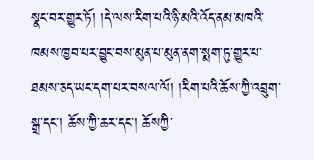སྣང་བར་གྱུར་ཏོ། །དེ་ལས་རིག་པའི་ཉི་མའི་འོད་ནམ་མཁའི་ཁམས་ཁྱབ་པར་བྱུང་བས་མུན་པ་མུན་ནག་སྨག་ཏུ་གྱུར་པ་ཐམས་ཅད་ཡང་དག་པར་བསལ་ལོ། །རིག་པའི་ཆོས་ཀྱི་འབྲུག་སྒྲ་དང་། ཆོས་ཀྱི་ཆར་དང་། ཆོསཀྱི་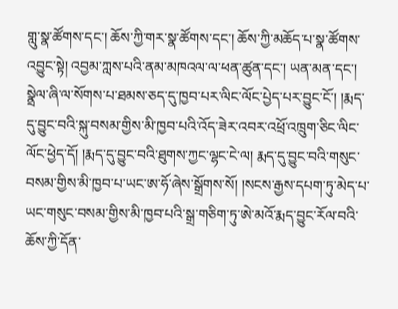གླུ་སྣ་ཚོགས་དང་། ཆོས་ཀྱི་གར་སྣ་ཚོགས་དང་། ཆོས་ཀྱི་མཆོད་པ་སྣ་ཚོགས་འབྱུང་སྟེ། འབྱམ་ཀླས་པའི་ནམ་མཁའལ་ལ་ཕན་ཚུན་དང་། ཡན་མན་དང་། སྣྲེལ་ཞི་ལ་སོགས་པ་ཐམས་ཅད་དུ་ཁྱབ་པར་ལིང་ལོང་པྱེད་པར་བྱུང་ངོ་། །རྨད་དུ་བྱུང་བའི་སྐུ་བསམ་གྱིས་མི་ཁྱབ་པའི་འོད་ཟེར་འབར་འཕྲོ་འཁྲུག་ཅིང་ལིང་ལོང་ཕྱེད་དོ། །རྨད་དུ་བྱུང་བའི་ཐུགས་ཀྱང་ལྷང་ངེ་ལ། རྨད་དུ་བྱུང་བའི་གསུང་བསམ་གྱིས་མི་ཁྱབ་པ་ཡང་ཨ་ཧོ་ཞེས་སྒྲོགས་སོ། །སངས་རྒྱས་དཔག་ཏུ་མེད་པ་ཡང་གསུང་བསམ་གྱིས་མི་ཁྱབ་པའི་སྒྲ་གཅིག་ཏུ་ཨེ་མའོ་རྨད་བྱུང་རོལ་བའི་ཆོས་ཀྱི་དོན་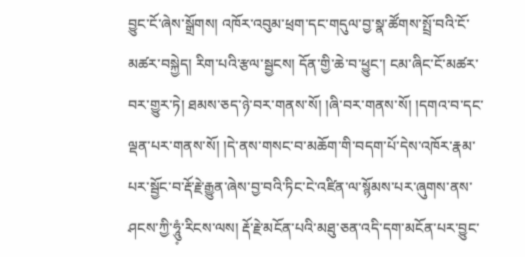བྱུང་ངོ་ཞེས་སྒྲོགས། འཁོར་འབུམ་ཕྲག་དང་གདུལ་བྱ་སྣ་ཚོགས་སྤྲོ་བའི་ངོ་མཚར་བསྐྱེད། རིག་པའི་རྩལ་སྦྱངས། དོན་གྱི་ཆེ་བ་ཕྱུང་། ངམ་ཞིང་ངོ་མཚར་བར་གྱུར་ཏེ། ཐམས་ཅད་ཉེ་བར་གནས་སོ། །ཞི་བར་གནས་སོ། །དགའ་བ་དང་ལྡན་པར་གནས་སོ། །དེ་ནས་གསང་བ་མཆོག་གི་བདག་པོ་དེས་འཁོར་རྣམ་པར་སྦྱོང་བ་རྡོ་རྗེ་རྒྱུན་ཞེས་བྱ་བའི་ཏིང་ངེ་འཛིན་ལ་སྙོམས་པར་ཞུགས་ནས་ཤངས་ཀྱི་ཧཱུཾ༷་རིངས་ལས། རྡོ་རྗེ་མངོན་པའི་མཐུ་ཅན་འདི་དག་མངོན་པར་བྱུང་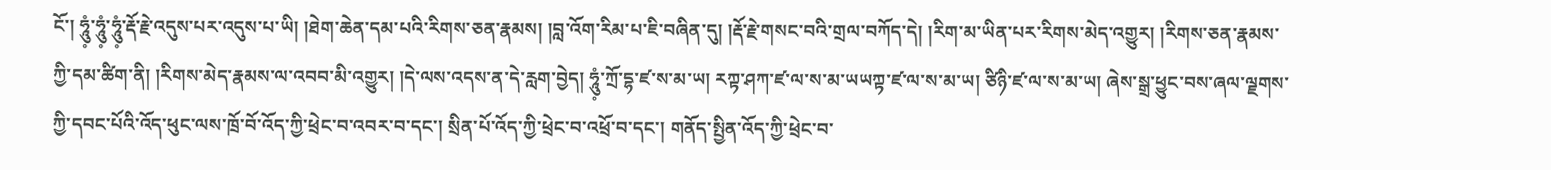ངོ་། ཧཱུཾ༷་ཧཱུཾ༷་ཧཱུཾ༷་རྡོ་རྗེ་འདུས་པར་འདུས་པ་ཡི། །ཐེག་ཆེན་དམ་པའི་རིགས་ཅན་རྣམས། །བླ་འོག་རིམ་པ་ཇི་བཞིན་དུ། །རྡོ་རྗེ་གསང་བའི་གྲལ་བཀོད་དེ། །རིག་མ་ཡིན་པར་རིགས་མེད་འགྱུར། །རིགས་ཅན་རྣམས་ཀྱི་དམ་ཚིག་ནི། །རིགས་མེད་རྣམས་ལ་འབབ་མི་འགྱུར། །དེ་ལས་འདས་ན་དེ་རླག་བྱེད། ཧཱུཾ༷་ཀྲོ་དྷ་ཛ་ས་མ་ཡ། རཀྟ་ཤཀ་ཛ་ལ་ས་མ་ཡཡཀྟ་ཛ་ལ་ས་མ་ཡ། ཙིཉི་ཛ་ལ་ས་མ་ཡ། ཞེས་སྒྲ་ཕྱུང་བས་ཞལ་ལྗགས་ཀྱི་དབང་པོའི་འོད་ཕུང་ལས་ཁྲོ་བོ་འོད་ཀྱི་ཕྲེང་བ་འབར་བ་དང་། སྲིན་པོ་འོད་ཀྱི་ཕྲེང་བ་འཕྲོ་བ་དང་། གནོད་སྤྱིན་འོད་ཀྱི་ཕྲེང་བ་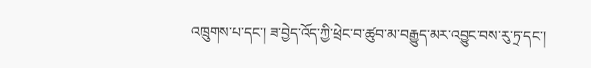འཁྲུགས་པ་དང་། ཟ་བྱེད་འོད་ཀྱི་ཕྲེང་བ་ཚུབ་མ་བརྒྱུད་མར་འབྱུང་བས་རུ་ཏྲ་དང་།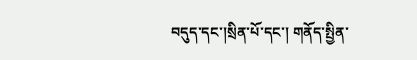བདུད་དང་།སྲིན་པོ་དང་། གནོད་སྤྱིན་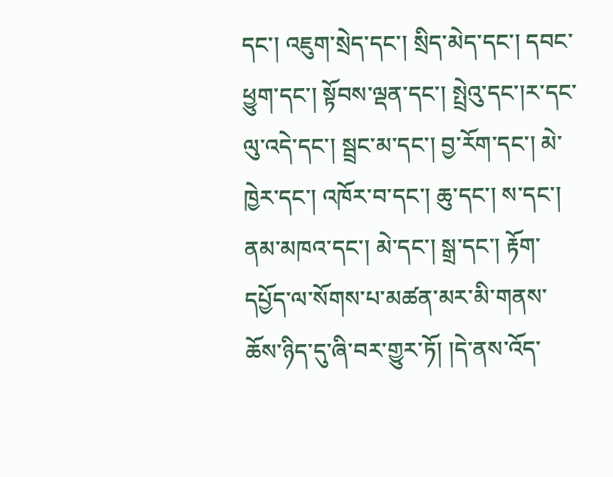དང་། འཇུག་སྲེད་དང་། སྲིད་མེད་དང་། དབང་ཕྱུག་དང་། སྟོབས་ལྡན་དང་། སྤྲེའུ་དང་།ར་དང་ལུ་འདེ་དང་། སྦྲང་མ་དང་། བྱ་རོག་དང་། མེ་ཁྱེར་དང་། འཁོར་བ་དང་། ཆུ་དང་། ས་དང་། ནམ་མཁའ་དང་། མེ་དང་། སྒྲ་དང་། རྟོག་དཔྱོད་ལ་སོགས་པ་མཚན་མར་མི་གནས་ཆོས་ཉིད་དུ་ཞི་བར་གྱུར་ཏོ། །དེ་ནས་འོད་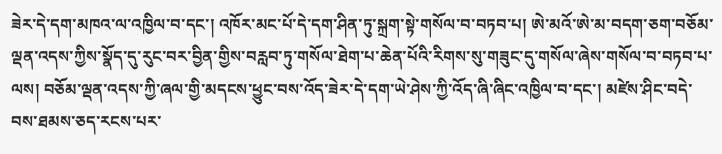ཟེར་དེ་དག་མཁའ་ལ་འཁྱིལ་བ་དང་། འཁོར་མང་པོ་དེ་དག་ཤིན་ཏུ་སྐྲག་སྟེ་གསོལ་བ་བཏབ་པ། ཨེ་མའོ་ཨེ་མ་བདག་ཅག་བཅོམ་ལྡན་འདས་ཀྱིས་སྣོད་དུ་རུང་བར་བྱིན་གྱིས་བརླབ་ཏུ་གསོལ་ཐེག་པ་ཆེན་པོའི་རིགས་སུ་གཟུང་དུ་གསོལ་ཞེས་གསོལ་བ་བཏབ་པ་ལས། བཅོམ་ལྡན་འདས་ཀྱི་ཞལ་གྱི་མདངས་ཕྱུང་བས་འོད་ཟེར་དེ་དག་ཡེ་ཤེས་ཀྱི་འོད་ཞི་ཞིང་འཁྱིལ་བ་དང་། མཛེས་ཤིང་བདེ་བས་ཐམས་ཅད་རངས་པར་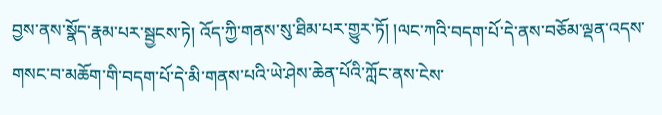བྱས་ནས་སྣོད་རྣམ་པར་སྦྱངས་ཏེ། འོད་ཀྱི་གནས་སུ་ཐིམ་པར་གྱུར་ཏོ། །ལང་ཀའི་བདག་པོ་དེ་ནས་བཅོམ་ལྡན་འདས་གསང་བ་མཆོག་གི་བདག་པོ་དེ་མི་གནས་པའི་ཡེ་ཤེས་ཆེན་པོའི་ཀློང་ནས་ངེས་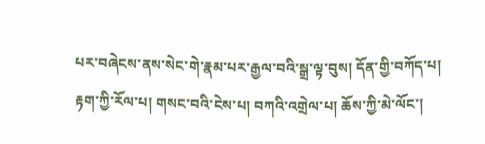པར་བཞེངས་ནས་སེང་གེ་རྣམ་པར་རྒྱལ་བའི་སྒྲ་ལྟ་བུས། དོན་གྱི་བཀོད་པ། རྟག་ཀྱི་རོལ་པ། གསང་བའི་ངེས་པ། བཀའི་འགྲེལ་པ། ཆོས་ཀྱི་མེ་ལོང་།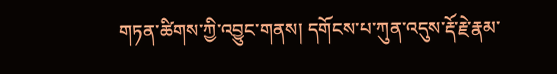གཏན་ཚིགས་ཀྱི་འབྱུང་གནས། དགོངས་པ་ཀུན་འདུས་རྡོ་རྗེ་རྣམ་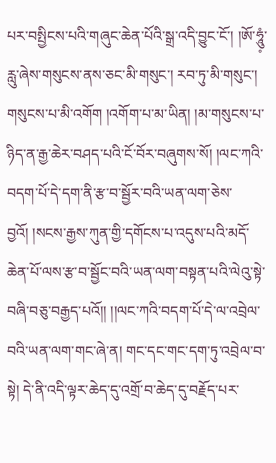པར་བསྤྱིངས་པའི་གཞུང་ཆེན་པོའི་སྒྲ་འདི་བྱུང་ངོ་། །ཨོ་ཧཱུཾ༷་རླུ་ཞེས་གསུངས་ནས་ཅང་མི་གསུང་། རབ་ཏུ་མི་གསུང་། གསུངས་པ་མི་འགོག །འགོག་པ་མ་ཡིན། །མ་གསུངས་པ་ཉིད་ན་རྒྱ་ཆེར་བཤད་པའི་ངོ་བོར་བཞུགས་སོ། །ལང་ཀའི་བདག་པོ་དེ་དག་ནི་རྩ་བ་སྦྱོར་བའི་ཡན་ལག་ཅེས་བྱའོ། །སངས་རྒྱས་ཀུན་གྱི་དགོངས་པ་འདུས་པའི་མདོ་ཆེན་པོ་ལས་རྩ་བ་སྦྱོང་བའི་ཡན་ལག་བསྟན་པའི་ལེའུ་སྟེ་བཞི་བཅུ་བརྒྱད་པའོ།། །།ལང་ཀའི་བདག་པོ་དེ་ལ་འབྲེལ་བའི་ཡན་ལག་གང་ཞེ་ན། གང་དང་གང་དག་ཏུ་འབྲེལ་བ་སྟེ། དེ་ནི་འདི་ལྟར་ཆེད་དུ་འགྲོ་བ་ཆེད་དུ་བརྗོད་པར་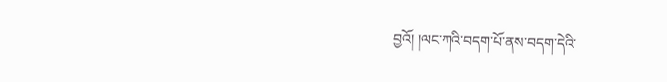བྱའོ། །ལང་ཀའི་བདག་པོ་ནས་བདག་དེའི་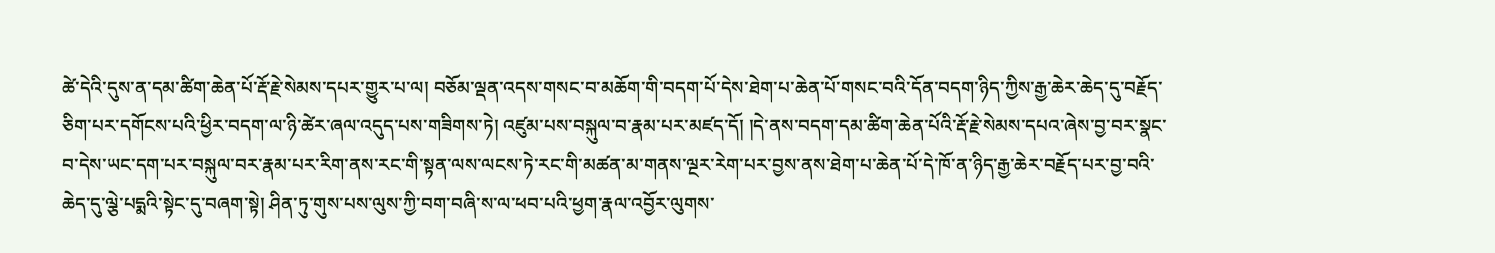ཚེ་དེའི་དུས་ན་དམ་ཚིག་ཆེན་པོ་རྡོ་རྗེ་སེམས་དཔར་གྱུར་པ་ལ། བཅོམ་ལྡན་འདས་གསང་བ་མཆོག་གི་བདག་པོ་དེས་ཐེག་པ་ཆེན་པོ་གསང་བའི་དོན་བདག་ཉིད་ཀྱིས་རྒྱ་ཆེར་ཆེད་དུ་བརྗོད་ཅིག་པར་དགོངས་པའི་ཕྱིར་བདག་ལ་ཉི་ཚེར་ཞལ་འདུད་པས་གཟིགས་ཏེ། འཛུམ་པས་བསྐུལ་བ་རྣམ་པར་མཛད་དོ། །དེ་ནས་བདག་དམ་ཚིག་ཆེན་པོའི་རྡོ་རྗེ་སེམས་དཔའ་ཞེས་བྱ་བར་སྣང་བ་དེས་ཡང་དག་པར་བསྐུལ་བར་རྣམ་པར་རིག་ནས་རང་གི་སྟན་ལས་ལངས་ཏེ་རང་གི་མཚན་མ་གནས་ལྔར་རེག་པར་བྱས་ནས་ཐེག་པ་ཆེན་པོ་དེ་ཁོ་ན་ཉིད་རྒྱ་ཆེར་བརྗོད་པར་བྱ་བའི་ཆེད་དུ་ལྕེ་པདྨའི་སྟེང་དུ་བཞག་སྟེ། ཤིན་ཏུ་གུས་པས་ལུས་ཀྱི་བག་བཞི་ས་ལ་ཕབ་པའི་ཕྱག་རྣལ་འབྱོར་ལུགས་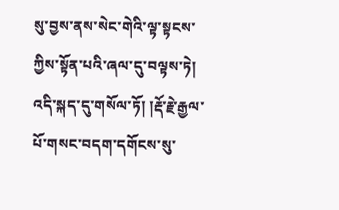སུ་བྱས་ནས་སེང་གེའི་ལྟ་སྟངས་ཀྱིས་སྟོན་པའི་ཞལ་དུ་བལྟས་ཏེ། འདི་སྐད་དུ་གསོལ་ཏོ། །རྡོ་རྗེ་རྒྱལ་པོ་གསང་བདག་དགོངས་སུ་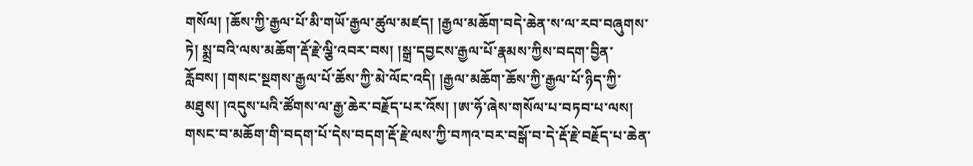གསོལ། །ཆོས་ཀྱི་རྒྱལ་པོ་མི་གཡོ་རྒྱལ་ཚུལ་མཛད། །རྒྱལ་མཆོག་བདེ་ཆེན་ས་ལ་རབ་བཞུགས་ཏེ། སྨྲ་བའི་ལས་མཆོག་རྡོ་རྗེ་ལྕི་འབར་བས། །སྒྲ་དབྱངས་རྒྱལ་པོ་རྣམས་ཀྱིས་བདག་བྱིན་རློབས། །གསང་སྔགས་རྒྱལ་པོ་ཆོས་ཀྱི་མེ་ལོང་འདི། །རྒྱལ་མཆོག་ཆོས་ཀྱི་རྒྱལ་པོ་ཉིད་ཀྱི་མཐུས། །འདུས་པའི་ཚོགས་ལ་རྒྱ་ཆེར་བརྗོད་པར་འོས། །ཨ་ཧོ་ཞེས་གསོལ་པ་བཏབ་པ་ལས། གསང་བ་མཆོག་གི་བདག་པོ་དེས་བདག་རྡོ་རྗེ་ལས་ཀྱི་བཀའ་བར་བསྒོ་བ་དེ་རྡོ་རྗེ་བརྗོད་པ་ཆེན་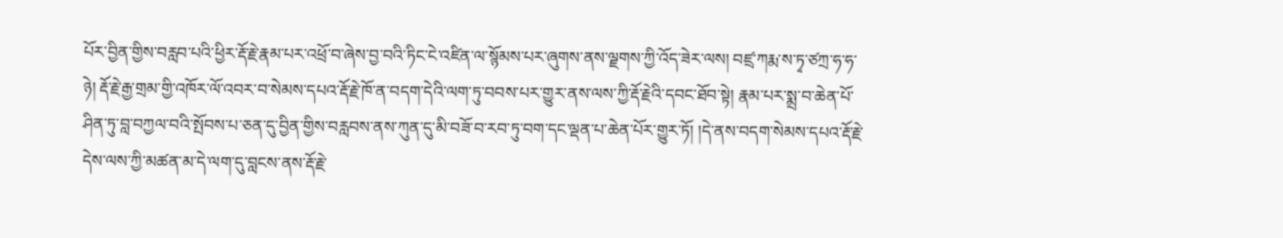པོར་བྱིན་གྱིས་བརླབ་པའི་ཕྱིར་རྡོ་རྗེ་རྣམ་པར་འཕྲོ་བ་ཞེས་བྱ་བའི་ཏིང་ངེ་འཛིན་ལ་སྙོམས་པར་ཞུགས་ནས་ལྗགས་ཀྱི་འོད་ཟེར་ལས། བཛྲ་ཀརྨ་ས་ཏྭ་ཙཀྲ་ཧ་ཧ་ཉེ། རྡོ་རྗེ་རྒྱ་གྲམ་གྱི་འཁོར་ལོ་འབར་བ་སེམས་དཔའ་རྡོ་རྗེ་ཁོ་ན་བདག་དེའི་ལག་ཏུ་བབས་པར་གྱུར་ནས་ལས་ཀྱི་རྡོ་རྗེའི་དབང་ཐོབ་སྟེ། རྣམ་པར་སྨྲ་བ་ཆེན་པོ་ཤིན་ཏུ་བླ་བཀྱལ་བའི་སྤོབས་པ་ཅན་དུ་བྱིན་གྱིས་བརླབས་ནས་ཀུན་དུ་མི་བཟོ་བ་རབ་ཏུ་བག་དང་ལྡན་པ་ཆེན་པོར་གྱུར་ཏོ། །དེ་ནས་བདག་སེམས་དཔའ་རྡོ་རྗེ་དེས་ལས་ཀྱི་མཚན་མ་དེ་ལག་དུ་བླངས་ནས་རྡོ་རྗེ་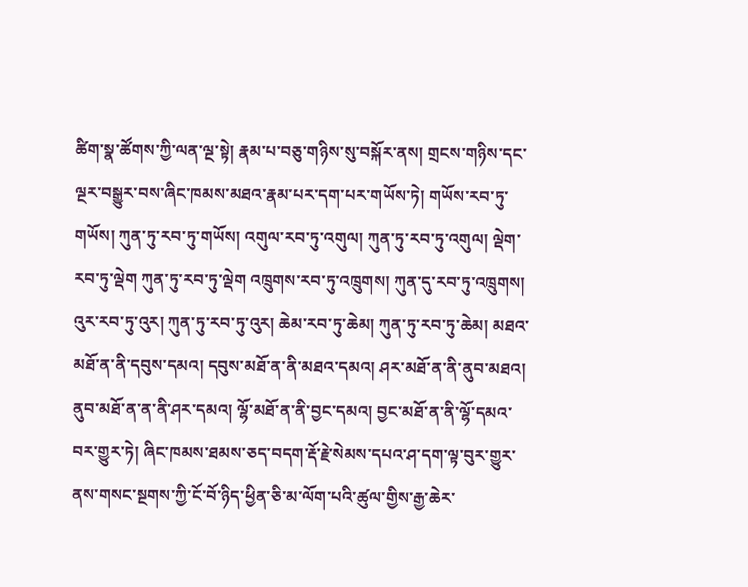ཚིག་སྣ་ཚོགས་ཀྱི་ལན་ལྔ་སྟེ། རྣམ་པ་བཅུ་གཉིས་སུ་བསྐོར་ནས། གྲངས་གཉིས་དང་ལྔར་བསྒྱུར་བས་ཞིང་ཁམས་མཐའ་རྣམ་པར་དག་པར་གཡོས་ཏེ། གཡོས་རབ་ཏུ་གཡོས། ཀུན་ཏུ་རབ་ཏུ་གཡོས། འགུལ་རབ་ཏུ་འགུལ། ཀུན་ཏུ་རབ་ཏུ་འགུལ། ལྡེག་རབ་ཏུ་ལྡེག ཀུན་ཏུ་རབ་ཏུ་ལྡེག འཁྲུགས་རབ་ཏུ་འཁྲུགས། ཀུན་དུ་རབ་ཏུ་འཁྲུགས། འུར་རབ་ཏུ་འུར། ཀུན་ཏུ་རབ་ཏུ་འུར། ཆེམ་རབ་ཏུ་ཆེམ། ཀུན་ཏུ་རབ་ཏུ་ཆེམ། མཐའ་མཐོ་ན་ནི་དབུས་དམའ། དབུས་མཐོ་ན་ནི་མཐའ་དམའ། ཤར་མཐོ་ན་ནི་ནུབ་མཐའ། ནུབ་མཐོ་ན་ན་ནི་ཤར་དམའ། ལྷོ་མཐོ་ན་ནི་བྱང་དམའ། བྱང་མཐོ་ན་ནི་ལྷོ་དམའ་བར་གྱུར་ཏེ། ཞིང་ཁམས་ཐམས་ཅད་བདག་རྡོ་རྗེ་སེམས་དཔའ་ཤ་དག་ལྟ་བུར་གྱུར་ནས་གསང་སྔགས་ཀྱི་ངོ་བོ་ཉིད་ཕྱིན་ཅི་མ་ལོག་པའི་ཚུལ་གྱིས་རྒྱ་ཆེར་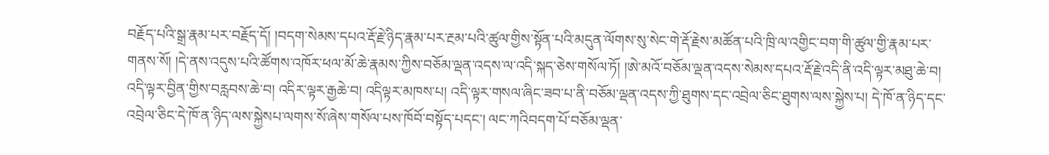བརྗོད་པའི་སྒྲ་རྣམ་པར་བརྗོད་དོ། །བདག་སེམས་དཔའ་རྡོ་རྗེ་ཉིད་རྣམ་པར་རྔམ་པའི་ཚུལ་གྱིས་སྟོན་པའི་མདུན་ལོགས་སུ་སེང་གེ་རྡོ་རྗེས་མཚོན་པའི་ཁྲི་ལ་འགྱིང་བག་གི་ཚུལ་གྱི་རྣམ་པར་གནས་སོ། །དེ་ནས་འདུས་པའི་ཚོགས་འཁོར་ཕལ་མོ་ཆེ་རྣམས་ཀྱིས་བཅོམ་ལྡན་འདས་ལ་འདི་སྐད་ཅེས་གསོལ་ཏོ། །ཨེ་མའོ་བཅོམ་ལྡན་འདས་སེམས་དཔའ་རྡོ་རྗེ་འདི་ནི་འདི་ལྟར་མཐུ་ཆེ་བ། འདི་ལྟར་བྱིན་གྱིས་བརླབས་ཆེ་བ། འདིར་ལྟར་རྒྱཆེ་བ། འདིལྟར་མཁས་པ། འདི་ལྟར་གསལ་ཞིང་ཟབ་པ་ནི་བཅོམ་ལྡན་འདས་ཀྱི་ཐུགས་དང་འབྲེལ་ཅིང་ཐུགས་ལས་སྐྱེས་པ། དེ་ཁོ་ན་ཉིད་དང་འབྲེལ་ཅིང་དེ་ཁོ་ན་ཉིད་ལས་སྐྱེསཔ་ལགས་སོ་ཞེས་གསོལ་པས་ཁོབོ་བསྟོད་པདང་། ལང་ཀའིབདག་པོ་བཅོམ་ལྡན་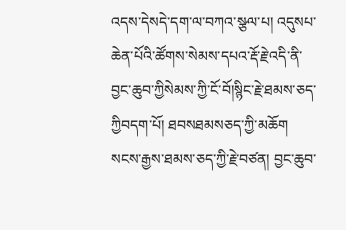འདས་དེསདེ་དག་ལ་བཀའ་སྩལ་པ། འདུསཔ་ཆེན་པོའི་ཚོགས་སེམས་དཔའ་རྡོ་རྗེ་འདི་ནི་བྱང་ཆུབ་ཀྱིསེམས་ཀྱི་ངོ་བོ།སྙིང་རྗེ་ཐམས་ཅད་ཀྱིབདག་པོ། ཐབསཐམསཅད་ཀྱི་མཆོག སངས་རྒྱས་ཐམས་ཅད་ཀྱི་རྗེ་བཙན། བྱང་ཆུབ་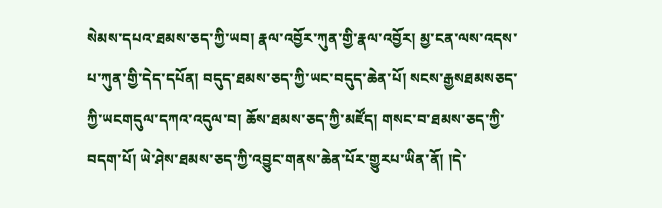སེམས་དཔའ་ཐམས་ཅད་ཀྱི་ཡབ། རྣལ་འབྱོར་ཀུན་གྱི་རྣལ་འབྱོར། མྱ་ངན་ལས་འདས་པ་ཀུན་གྱི་དེད་དཔོན། བདུད་ཐམས་ཅད་ཀྱི་ཡང་བདུད་ཆེན་པོ། སངས་རྒྱསཐམསཅད་ཀྱི་ཡངགདུལ་དཀའ་འདུལ་བ། ཆོས་ཐམས་ཅད་ཀྱི་མཛོད། གསང་བ་ཐམས་ཅད་ཀྱི་བདག་པོ། ཡེ་ཤེས་ཐམས་ཅད་ཀྱི་འབྱུང་གནས་ཆེན་པོར་གྱུརཔ་ཡིན་ནོ། །དེ་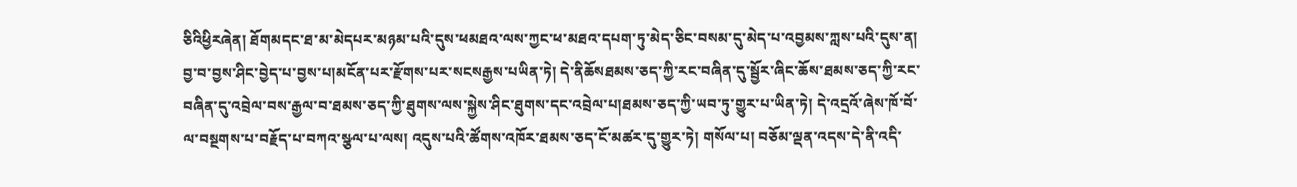ཅིའིཕྱིརཞེན། ཐོགམདང་ཐ་མ་མེདཔར་མཉམ་པའི་དུས་ཕམཐའ་ལས་ཀྱང་ཕ་མཐའ་དཔག་ཏུ་མེད་ཅིང་བསམ་དུ་མེད་པ་འབྱམས་ཀླས་པའི་དུས་ན། བྱ་བ་བྱས་ཤིང་བྱེད་པ་བྱས་པ།མངོན་པར་རྫོགས་པར་སངསརྒྱས་པཡིན་ཏེ། དེ་ནིཆོསཐམས་ཅད་ཀྱི་རང་བཞིན་དུ་སྦྱོར་ཞིང་ཆོས་ཐམས་ཅད་ཀྱི་རང་བཞིན་དུ་འབྲེལ་བས་རྒྱལ་བ་ཐམས་ཅད་ཀྱི་ཐུགས་ལས་སྐྱེས་ཤིང་ཐུགས་དང་འབྲེལ་པ།ཐམས་ཅད་ཀྱི་ཡབ་ཏུ་གྱུར་པ་ཡིན་ཏེ། དེ་འདྲའོ་ཞེས་ཁོ་བོ་ལ་བསྔགས་པ་བརྗོད་པ་བཀའ་སྩལ་པ་ལས། འདུས་པའི་ཚོགས་འཁོར་ཐམས་ཅད་ངོ་མཚར་དུ་གྱུར་ཏེ། གསོལ་པ། བཅོམ་ལྡན་འདས་དེ་ནི་འདི་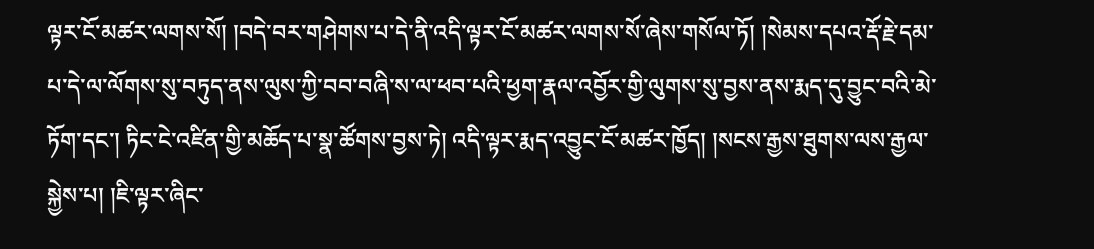ལྟར་ངོ་མཚར་ལགས་སོ། །བདེ་བར་གཤེགས་པ་དེ་ནི་འདི་ལྟར་ངོ་མཚར་ལགས་སོ་ཞེས་གསོལ་ཏོ། །སེམས་དཔའ་རྡོ་རྗེ་དམ་པ་དེ་ལ་ལོགས་སུ་བཏུད་ནས་ལུས་ཀྱི་བབ་བཞི་ས་ལ་ཕབ་པའི་ཕྱག་རྣལ་འབྱོར་གྱི་ལུགས་སུ་བྱས་ནས་རྨད་དུ་བྱུང་བའི་མེ་ཏོག་དང་། ཏིང་ངེ་འཛིན་གྱི་མཆོད་པ་སྣ་ཚོགས་བྱས་ཏེ། འདི་ལྟར་རྨད་འབྱུང་ངོ་མཚར་ཁྱོད། །སངས་རྒྱས་ཐུགས་ལས་རྒྱལ་སྐྱེས་པ། །ཇི་ལྟར་ཞིང་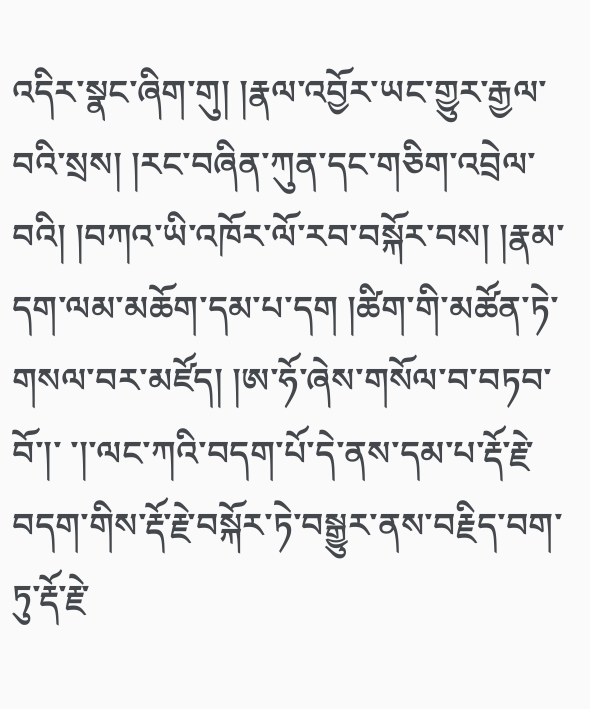འདིར་སྣང་ཞིག་གུ། །རྣལ་འབྱོར་ཡང་གྱུར་རྒྱལ་བའི་སྲས། །རང་བཞིན་ཀུན་དང་གཅིག་འབྲེལ་བའི། །བཀའ་ཡི་འཁོར་ལོ་རབ་བསྐོར་བས། །རྣམ་དག་ལམ་མཆོག་དམ་པ་དག །ཚིག་གི་མཚོན་ཏེ་གསལ་བར་མཛོད། །ཨ་ཧོ་ཞེས་གསོལ་བ་བཏབ་བོ་།་ ་།་ལང་ཀའི་བདག་པོ་དེ་ནས་དམ་པ་རྡོ་རྗེ་བདག་གིས་རྡོ་རྗེ་བསྐོར་ཏེ་བསྒྱུར་ནས་བརྗིད་བག་ཏུ་རྡོ་རྗེ་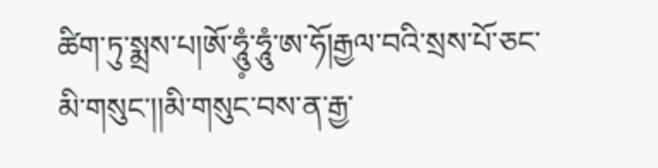ཚིག་ཏུ་སྨྲས་པ།ཨོ་ཧཱུཾ༷་ཧཱུཾ་ཨ་ཧོ།རྒྱལ་བའི་སྲས་པོ་ཅང་མི་གསུང་།།མི་གསུང་བས་ན་རྒྱ་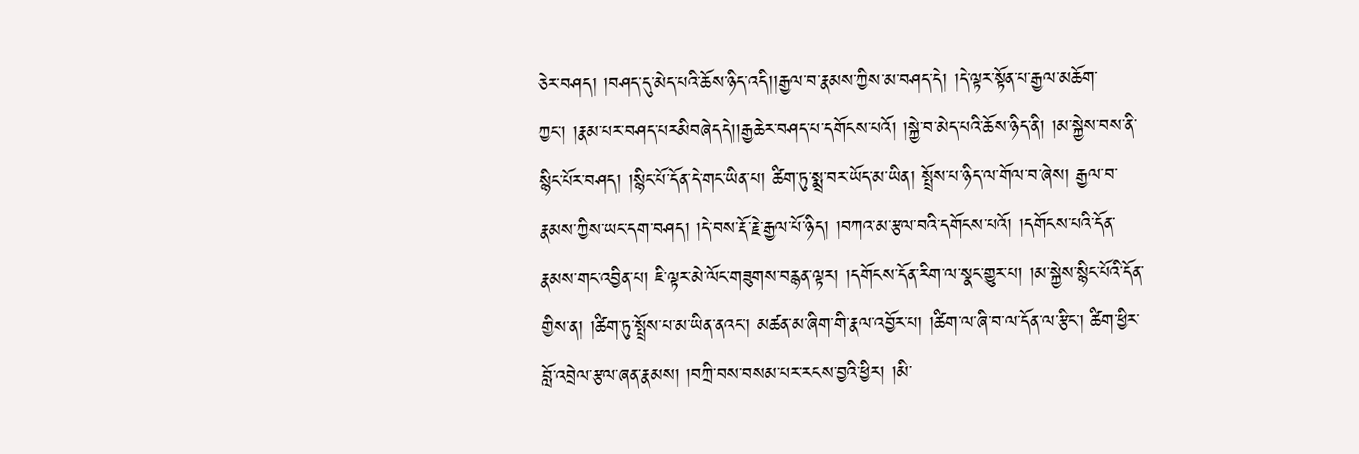ཅེར་བཤད། །བཤད་དུ་མེད་པའི་ཆོས་ཉིད་འདི།།རྒྱལ་བ་རྣམས་ཀྱིས་མ་བཤད་དེ། །དེ་ལྟར་སྟོན་པ་རྒྱལ་མཆོག་ཀྱང་། །རྣམ་པར་བཤད་པརམིབཞེདདེ།།རྒྱཆེར་བཤད་པ་དགོངས་པའོ། །སྐྱེ་བ་མེད་པའི་ཆོས་ཉིད་ནི། །མ་སྐྱེས་བས་ནི་སྙིང་པོར་བཤད། །སྙིང་པོ་དོན་དེ་གང་ཡིན་པ། ཚིག་ཏུ་སྨྲ་བར་ཡོད་མ་ཡིན། སྤྲོས་པ་ཉིད་ལ་གོལ་བ་ཞེས། རྒྱལ་བ་རྣམས་ཀྱིས་ཡང་དག་བཤད། །དེ་བས་རྡོ་རྗེ་རྒྱལ་པོ་ཉིད། །བཀའ་མ་རྩལ་བའི་དགོངས་པའོ། །དགོངས་པའི་དོན་རྣམས་གང་འབྱིན་པ། ཇི་ལྟར་མེ་ལོང་གཟུགས་བརྙན་ལྟར། །དགོངས་དོན་རིག་ལ་སྣང་གྱུར་པ། །མ་སྐྱེས་སྙིང་པོའི་དོན་གྱིས་ན། །ཚིག་ཏུ་སྤྲོས་པ་མ་ཡིན་ནའང་། མཚན་མ་ཞིག་གི་རྣལ་འབྱོར་པ། །ཚིག་ལ་ཞི་བ་ལ་དོན་ལ་རྩིང་། ཚིག་ཕྱིར་བློ་འབྲེལ་རྩལ་ཞན་རྣམས། །བཀྲི་བས་བསམ་པར་རངས་བྱའི་ཕྱིར། །མི་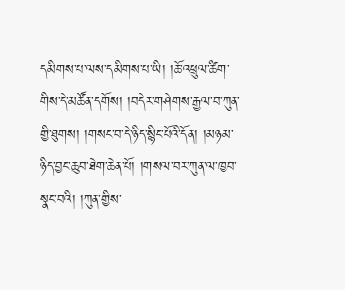དམིགས་པ་ལས་དམིགས་པ་ཡི། །ཆོ་འཕྲུལ་ཚིག་གིས་དེ་མཚོན་དགོས། །བདེར་གཤེགས་རྒྱལ་བ་ཀུན་གྱི་ཐུགས། །གསང་བ་དེ་ཉིད་སྙིང་པོའི་དོན། །མཉམ་ཉིད་བྱང་ཆུབ་ཐེག་ཆེན་པོ། །གསལ་བར་ཀུན་ལ་ཁྱབ་སྣང་བའི། །ཀུན་གྱིས་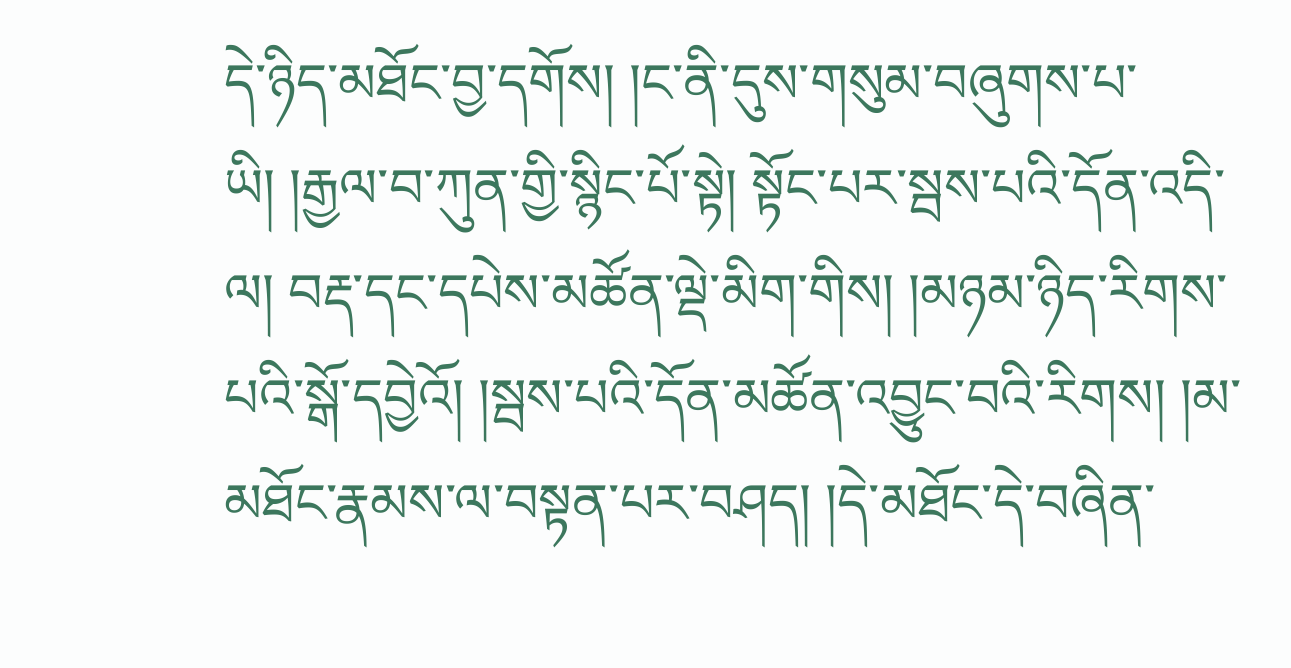དེ་ཉིད་མཐོང་བྱ་དགོས། །ང་ནི་དུས་གསུམ་བཞུགས་པ་ཡི། །རྒྱལ་བ་ཀུན་གྱི་སྙིང་པོ་སྟེ། སྟོང་པར་སྦས་པའི་དོན་འདི་ལ། བརྡ་དང་དཔེས་མཚོན་ལྡེ་མིག་གིས། །མཉམ་ཉིད་རིགས་པའི་སྒོ་དབྱེའོ། །སྦས་པའི་དོན་མཚོན་འབྱུང་བའི་རིགས། །མ་མཐོང་རྣམས་ལ་བསྟན་པར་བཤད། །དེ་མཐོང་དེ་བཞིན་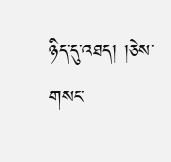ཉིད་དུ་འཐད། །ཅེས་གསང་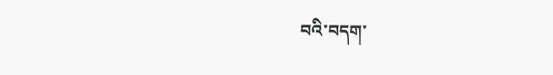བའི་བདག་